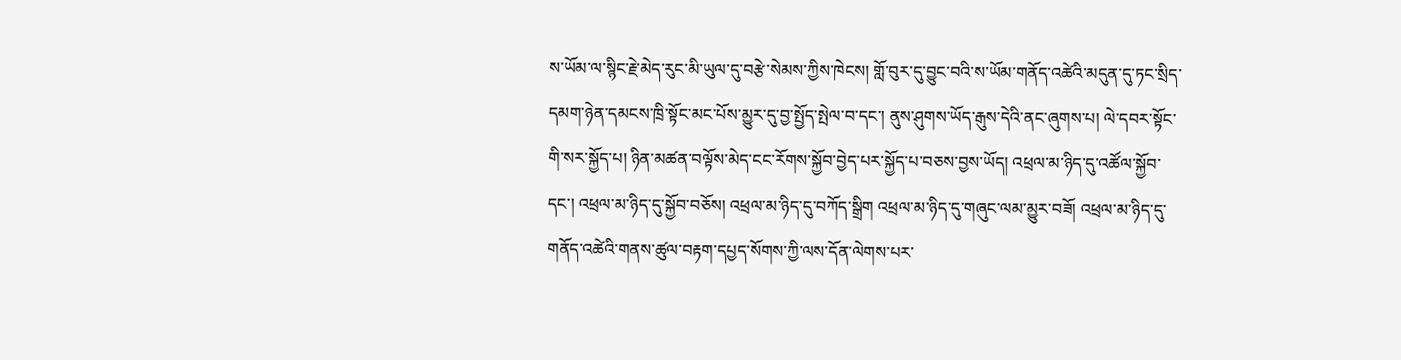ས་ཡོམ་ལ་སྙིང་རྗེ་མེད་རུང་མི་ཡུལ་དུ་བརྩེ་སེམས་ཀྱིས་ཁེངས། གློ་བུར་དུ་བྱུང་བའི་ས་ཡོམ་གནོད་འཚེའི་མདུན་དུ་ཏང་སྲིད་དམག་ཉེན་དམངས་ཁྲི་སྟོང་མང་པོས་མྱུར་དུ་བྱ་སྤྱོད་སྤེལ་བ་དང་། ནུས་ཤུགས་ཡོད་རྒུས་དེའི་ནང་ཞུགས་པ། ལེ་དབར་སྟོང་གི་སར་སྐྱོད་པ། ཉིན་མཚན་བལྟོས་མེད་ངང་རོགས་སྐྱོབ་བྱེད་པར་སྐྱོད་པ་བཅས་བྱས་ཡོད། འཕྲལ་མ་ཉིད་དུ་འཚོལ་སྐྱོབ་དང་། འཕྲལ་མ་ཉིད་དུ་སྐྱོབ་བཅོས། འཕྲལ་མ་ཉིད་དུ་བཀོད་སྒྲིག འཕྲལ་མ་ཉིད་དུ་གཞུང་ལམ་མྱུར་བཟོ། འཕྲལ་མ་ཉིད་དུ་གནོད་འཚེའི་གནས་ཚུལ་བརྟག་དཔྱད་སོགས་ཀྱི་ལས་དོན་ལེགས་པར་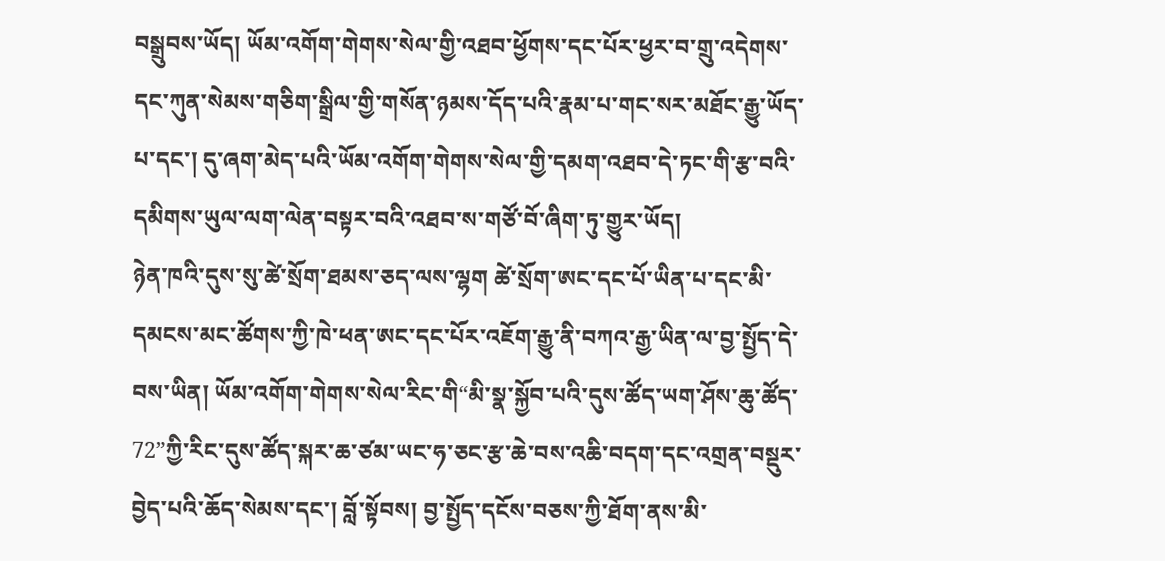བསྒྲུབས་ཡོད། ཡོམ་འགོག་གེགས་སེལ་གྱི་འཐབ་ཕྱོགས་དང་པོར་ཕྱར་བ་གྲུ་འདེགས་དང་ཀུན་སེམས་གཅིག་སྒྲིལ་གྱི་གསོན་ཉམས་དོད་པའི་རྣམ་པ་གང་སར་མཐོང་རྒྱུ་ཡོད་པ་དང་། དུ་ཞག་མེད་པའི་ཡོམ་འགོག་གེགས་སེལ་གྱི་དམག་འཐབ་དེ་ཏང་གི་རྩ་བའི་དམིགས་ཡུལ་ལག་ལེན་བསྟར་བའི་འཐབ་ས་གཙོ་བོ་ཞིག་ཏུ་གྱུར་ཡོད།
ཉེན་ཁའི་དུས་སུ་ཚེ་སྲོག་ཐམས་ཅད་ལས་ལྷག ཚེ་སྲོག་ཨང་དང་པོ་ཡིན་པ་དང་མི་དམངས་མང་ཚོགས་ཀྱི་ཁེ་ཕན་ཨང་དང་པོར་འཇོག་རྒྱུ་ནི་བཀའ་རྒྱ་ཡིན་ལ་བྱ་སྤྱོད་དེ་བས་ཡིན། ཡོམ་འགོག་གེགས་སེལ་རིང་གི“མི་སྣ་སྐྱོབ་པའི་དུས་ཚོད་ཡག་ཤོས་ཆུ་ཚོད་72”ཀྱི་རིང་དུས་ཚོད་སྐར་ཆ་ཙམ་ཡང་ཧ་ཅང་རྩ་ཆེ་བས་འཆི་བདག་དང་འགྲན་བསྡུར་བྱེད་པའི་ཆོད་སེམས་དང་། བློ་སྟོབས། བྱ་སྤྱོད་དངོས་བཅས་ཀྱི་ཐོག་ནས་མི་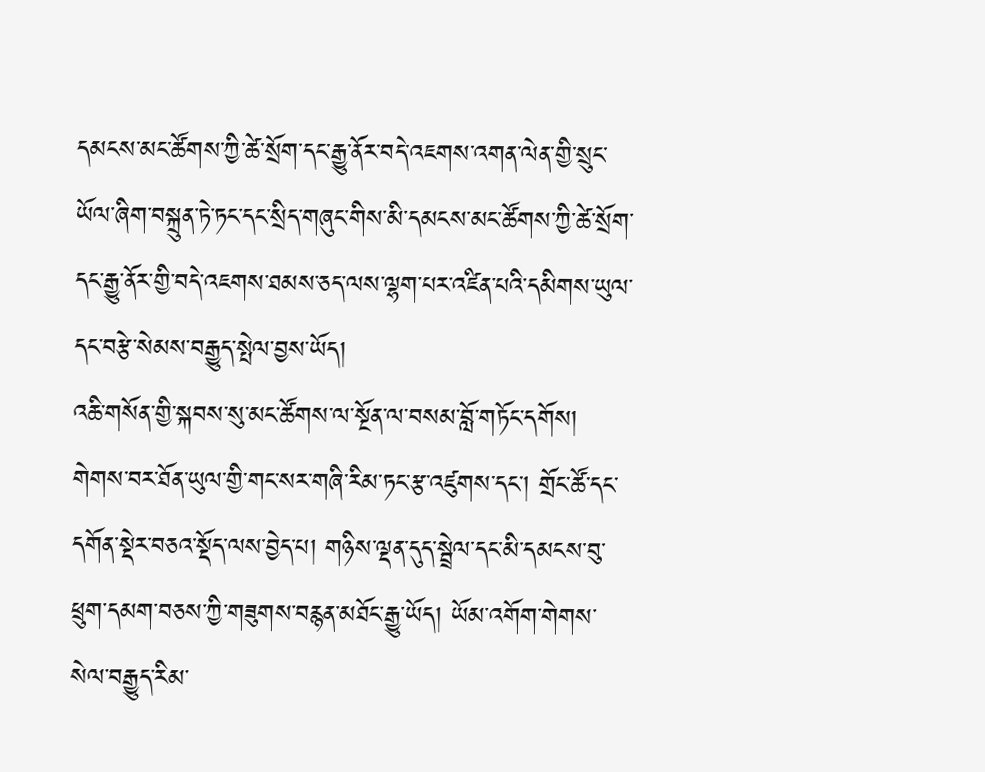དམངས་མང་ཚོགས་ཀྱི་ཚེ་སྲོག་དང་རྒྱུ་ནོར་བདེ་འཇགས་འགན་ལེན་གྱི་སྲུང་ཡོལ་ཞིག་བསྐྲུན་ཏེ་ཏང་དང་སྲིད་གཞུང་གིས་མི་དམངས་མང་ཚོགས་ཀྱི་ཚེ་སྲོག་དང་རྒྱུ་ནོར་གྱི་བདེ་འཇགས་ཐམས་ཅད་ལས་ལྷག་པར་འཛིན་པའི་དམིགས་ཡུལ་དང་བརྩེ་སེམས་བརྒྱུད་སྤེལ་བྱས་ཡོད།
འཆི་གསོན་གྱི་སྐབས་སུ་མང་ཚོགས་ལ་སྔོན་ལ་བསམ་བློ་གཏོང་དགོས། གེགས་བར་ཐོན་ཡུལ་གྱི་གང་སར་གཞི་རིམ་ཏང་རྩ་འཛུགས་དང་། གྲོང་ཚོ་དང་དགོན་སྡེར་བཅའ་སྡོད་ལས་བྱེད་པ། གཉིས་ལྡན་དུད་སྦྲེལ་དང་མི་དམངས་བུ་ཕྲུག་དམག་བཅས་ཀྱི་གཟུགས་བརྙན་མཐོང་རྒྱུ་ཡོད། ཡོམ་འགོག་གེགས་སེལ་བརྒྱུད་རིམ་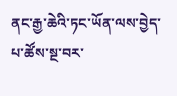ནང་རྒྱ་ཆེའི་ཏང་ཡོན་ལས་བྱེད་པ་ཚོས་སྔ་བར་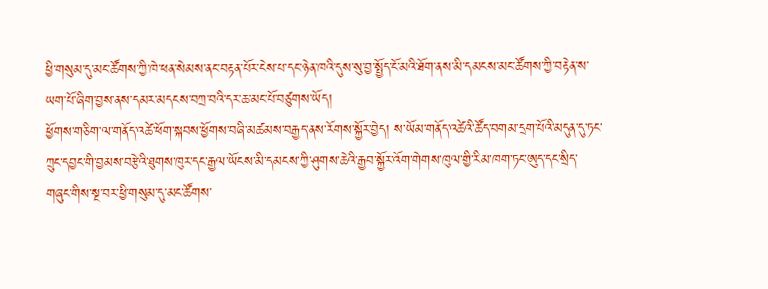ཕྱི་གསུམ་དུ་མང་ཚོགས་ཀྱི་ཁེ་ཕན་སེམས་ནང་བརྟན་པོར་ངེས་པ་དང་ཉེན་ཁའི་དུས་སུ་བྱ་སྤྱོད་ངོ་མའི་ཐོག་ནས་མི་དམངས་མང་ཚོགས་ཀྱི་བརྟེན་ས་ཡག་པོ་ཞིག་བྱས་ནས་དམར་མདངས་བཀྲ་བའི་དར་ཆ་མང་པོ་བཙུགས་ཡོད།
ཕྱོགས་གཅིག་ལ་གནོད་འཚེ་ཕོག་སྐབས་ཕྱོགས་བཞི་མཚམས་བརྒྱད་ནས་རོགས་སྐྱོར་བྱེད། ས་ཡོམ་གནོད་འཚེའི་ཚོད་བགམ་དྲག་པོའི་མདུན་དུ་ཏང་ཀྲུང་དབྱང་གི་བྱམས་བརྩེའི་ཐུགས་ཁུར་དང་རྒྱལ་ཡོངས་མི་དམངས་ཀྱི་ཤུགས་ཆེའི་རྒྱབ་སྐྱོར་འོག་གེགས་ཁུལ་གྱི་རིམ་ཁག་ཏང་ཨུད་དང་སྲིད་གཞུང་གིས་སྔ་བར་ཕྱི་གསུམ་དུ་མང་ཚོགས་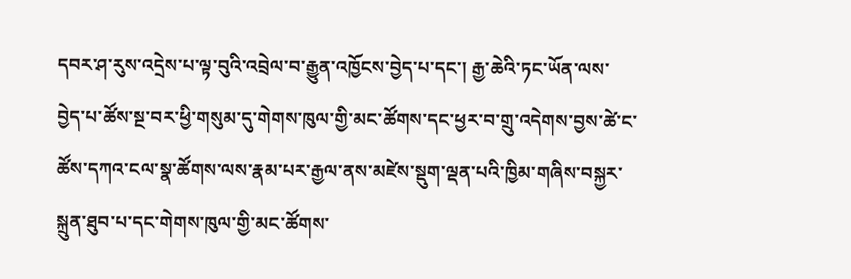དབར་ཤ་རུས་འདྲེས་པ་ལྟ་བུའི་འབྲེལ་བ་རྒྱུན་འཁྱོངས་བྱེད་པ་དང་། རྒྱ་ཆེའི་ཏང་ཡོན་ལས་བྱེད་པ་ཚོས་སྔ་བར་ཕྱི་གསུམ་དུ་གེགས་ཁུལ་གྱི་མང་ཚོགས་དང་ཕྱར་བ་གྲུ་འདེགས་བྱས་ཚེ་ང་ཚོས་དཀའ་ངལ་སྣ་ཚོགས་ལས་རྣམ་པར་རྒྱལ་ནས་མཛེས་སྡུག་ལྡན་པའི་ཁྱིམ་གཞིས་བསྐྱར་སྐྲུན་ཐུབ་པ་དང་གེགས་ཁུལ་གྱི་མང་ཚོགས་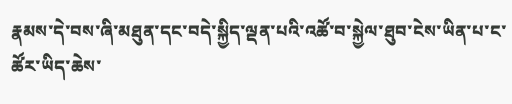རྣམས་དེ་བས་ཞི་མཐུན་དང་བདེ་སྐྱིད་ལྡན་པའི་འཚོ་བ་སྐྱེལ་ཐུབ་ངེས་ཡིན་པ་ང་ཚོར་ཡིད་ཆེས་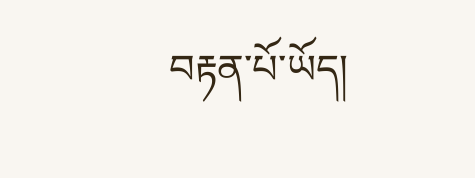བརྟན་པོ་ཡོད།